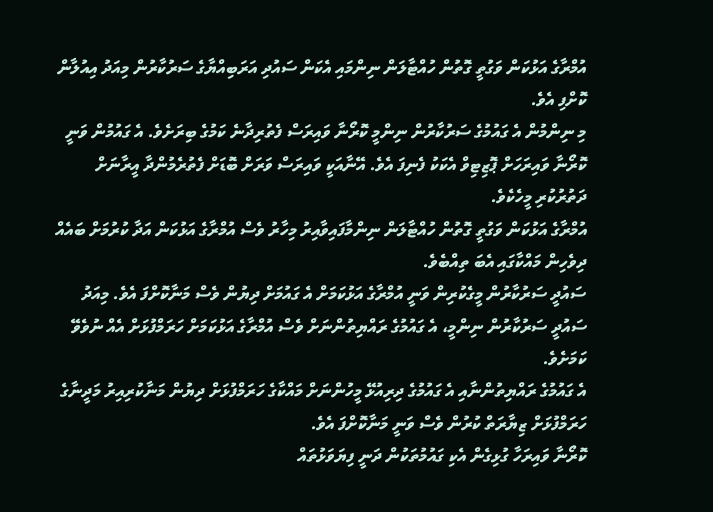އުމްރާގެ އަޅުކަން ވަގުތީ ގޮތުން ހުއްޓާލަން ނިންމައި އެކަން ސައުދި އަރަބިއްޔާގެ ސަރުކާރުން މިއަދު އިއުލާން ކޮށްފި އެވެ.
މި ނިންމުން އެ ގައުމުގެ ސަރުކާރުން ނިންމީ ކޮރޯނާ ވައިރަސް ފެތުރިދާނެ ކަމުގެ ބިރަށެވެ. އެ ގައުމުން ވަނީ ކޮރޯނާ ވައިރަހަށް ޕޮޒިޓިވް އެކަކު ފެނިފަ އެވެ. އޭނާއަކީ ވައިރަސް ވަރަށް ބޮޑަށް ފެތުރެމުންދާ އީރާނަށް ދަތުރުކުރި މީހެކެވެ.
އުމްރާގެ އަޅުކަން ވަގުތީ ގޮތުން ހުއްޓާލަން ނިންމާފައިވާއިރު މިހާރު ވެސް އުމްރާގެ އަޅުކަން އަދާ ކުރުމަށް ބައެއް ދިވެހިން މައްކާގައި އެބަ ތިއްބެވެ.
ސައުދީ ސަރުކާރުން މީގެކުރިން ވަނީ އުމްރާގެ އަޅުކަމަށް އެ ގައުމަށް ދިޔުން ވެސް މަނާކޮށްފަ އެވެ. މިއަދު ސައުދީ ސަރުކާރުން ނިންމީ، އެ ގައުމުގެ ރައްޔިތުންނަށް ވެސް އުމްރާގެ އަޅުކަމަށް ހަރަމްފުޅަށް އެއް ނުވެވޭ ކަމަށެވެ.
އެ ގައުމުގެ ރައްޔިތުންނާއި އެ ގައުމުގެ ދިރިއުޅޭ މީހުންނަށް މައްކާގެ ހަރަމްފުޅަށް ދިޔުން މަނާކުރިއިރު މަދީނާގެ ހަރަމްފުޅަށް ޒިޔާރަތް ކުރުން ވެސް ވަނީ މަނާކޮށްފަ އެވެ.
ކޮރޯނާ ވައިރަހާ ގުޅިގެން އެކި ގައުމުތަކުން ދަނީ ފިޔަވަޅުތައް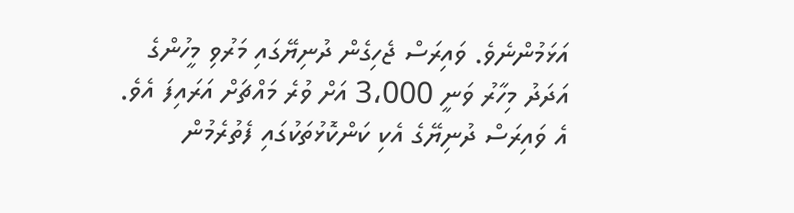އަޅަމުންނެވެ. ވައިރަސް ޖެހިގެން ދުނިޔޭގައި މަރުވި މީހުންގެ އަދަދު މިހާރު ވަނީ 3،000 އަށް ވުރެ މައްޗަށް އަރައިފަ އެވެ. އެ ވައިރަސް ދުނިޔޭގެ އެކި ކަންކޮޅުތަކުގައި ފެތުރެމުން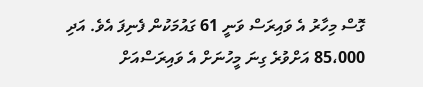ގޮސް މިހާރު އެ ވައިރަސް ވަނީ 61 ގައުމަކުން ފެނިފަ އެވެ. އަދި 85،000 އަށްވުރެ ގިނަ މީހުނަށް އެ ވައިރަސްއަށް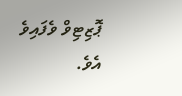ޕޮޒިޓިވް ވެފައިވެ އެވެ.